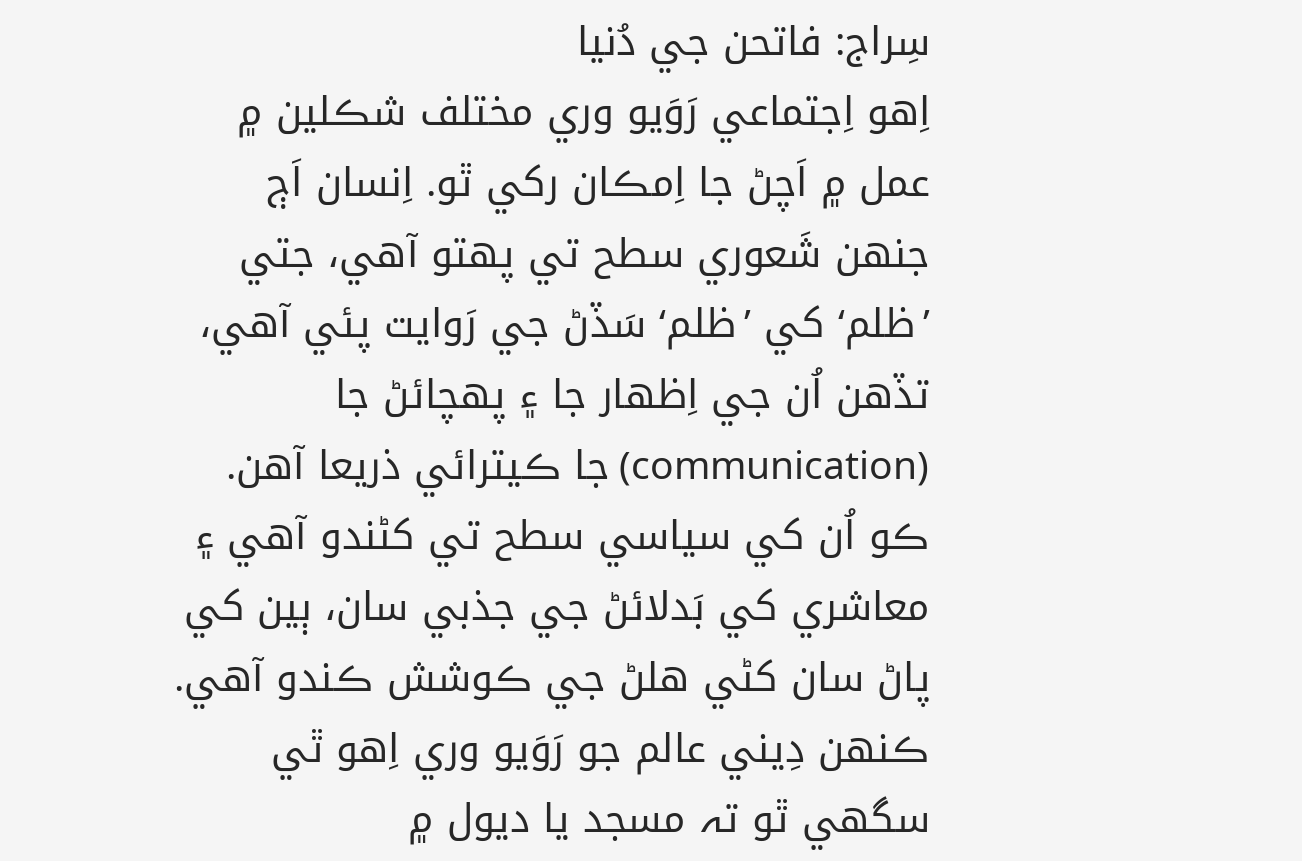سِراج: فاتحن جي دُنيا
اِهو اِجتماعي رَوَيو وري مختلف شڪلين ۾ عمل ۾ اَچڻ جا اِمڪان رکي ٿو. اِنسان اَڄ جنھن شَعوري سطح تي پھتو آهي، جتي ’ظلم‘ کي ’ظلم‘ سَڏڻ جي رَوايت پئي آهي، تڏهن اُن جي اِظھار جا ۽ پھچائڻ جا (communication) جا ڪيترائي ذريعا آهن. ڪو اُن کي سياسي سطح تي کڻندو آهي ۽ معاشري کي بَدلائڻ جي جذبي سان، ٻين کي پاڻ سان کڻي هلڻ جي ڪوشش ڪندو آهي. ڪنھن دِيني عالم جو رَوَيو وري اِهو ٿي سگهي ٿو تہ مسجد يا ديول ۾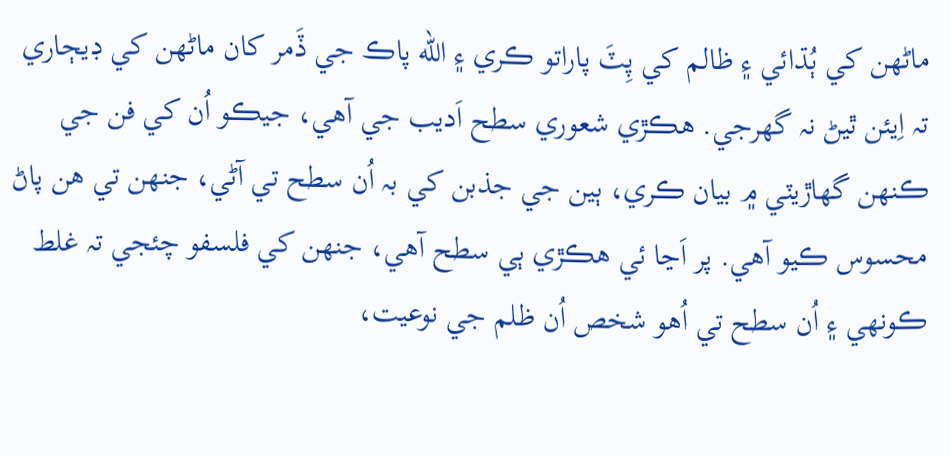ماڻھن کي ٻُڌائي ۽ ظالم کي پِٽَ پاراتو ڪري ۽ الله پاڪ جي ڏَمر کان ماڻھن کي ڊيڄاري تہ اِيئن ٿيڻ نہ گهرجي. هڪڙي شعوري سطح اَديب جي آهي، جيڪو اُن کي فن جي ڪنھن گهاڙيٽي ۾ بيان ڪري، ٻين جي جذبن کي بہ اُن سطح تي آڻي، جنھن تي هن پاڻ محسوس ڪيو آهي. پر اَڃا ئي هڪڙي ٻي سطح آهي، جنھن کي فلسفو چئجي تہ غلط ڪونھي ۽ اُن سطح تي اُهو شخص اُن ظلم جي نوعيت،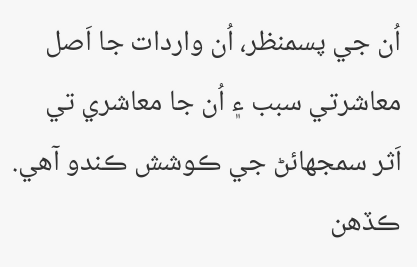اُن جي پسمنظر، اُن واردات جا اَصل معاشرتي سبب ۽ اُن جا معاشري تي اَثر سمجهائڻ جي ڪوشش ڪندو آهي. ڪڏهن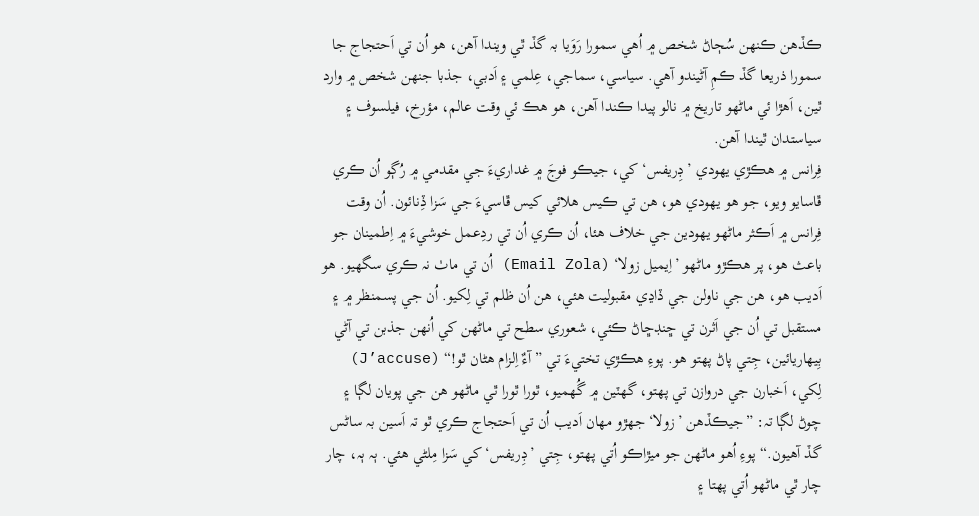ڪڏهن ڪنھن سُڄاڻ شخص ۾ اُهي سمورا رَوَيا بہ گڏ ٿي ويندا آهن، هو اُن تي اَحتجاج جا سمورا ذريعا گڏ ڪمِ آڻيندو آهي. سياسي، سماجي، عِلمي ۽ اَدبي، جذبا جنھن شخص ۾ وارد ٿين، اَهڙا ئي ماڻھو تاريخ ۾ نالو پيدا ڪندا آهن، هو هڪ ئي وقت عالم، مؤرخ، فيلسوف ۽ سياستدان ٿيندا آهن.
فِرانس ۾ هڪڙي يھودي ’ڊِريفس‘ کي، جيڪو فوجَ ۾ غداريءَ جي مقدمي ۾ رُڳو اُن ڪري ڦاسايو ويو، جو هو يھودي هو، هن تي ڪيس هلائي کيس ڦاسيءَ جي سَزا ڏِنائون. اُن وقت فِرانس ۾ اَڪثر ماڻھو يھودين جي خلاف هئا، اُن ڪري اُن تي ردِعمل خوشيءَ ۾ اِطمينان جو باعث هو، پر هڪڙو ماڻھو ’اِيميل زولا‘ (Email Zola) اُن تي ماٺ نہ ڪري سگهيو. هو اَديب هو، هن جي ناولن جي ڏاڍي مقبوليت هئي، هن اُن ظلم تي لِکيو. اُن جي پسمنظر ۾ ۽ مستقبل تي اُن جي اَثرن تي ڇنڊڇاڻ ڪئي، شعوري سطح تي ماڻھن کي اُنھن جذبن تي آڻي بِيھاريائين، جِتي پاڻ پھتو هو. پوءِ هڪڙي تختيءَ تي ”آءٌ اِلزام هڻان ٿو!“ (J’accuse) لِکي، اَخبارن جي دروازن تي پھتو، گهٽين ۾ گُهميو، ٿورا ٿورا ٿي ماڻھو هن جي پويان لڳا ۽ چوڻ لڳا تہ: ”جيڪڏهن ’زولا‘ جھڙو مھان اَديب اُن تي اَحتجاج ڪري ٿو تہ اَسين بہ ساڻس گڏ آهيون.“ پوءِ اُهو ماڻھن جو ميڙاڪو اُتي پھتو، جِتي ’ڊِريفس‘ کي سَزا مِلڻي هئي. ٻہ ٻہ، چار چار ٿي ماڻھو اُتي پھتا ۽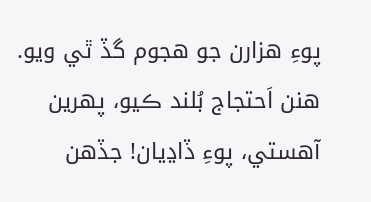پوءِ هزارن جو هجوم گڏ ٿي ويو. هنن اَحتجاج بُلند ڪيو، پھرين آهستي، پوءِ ڏاڍيان! جڏهن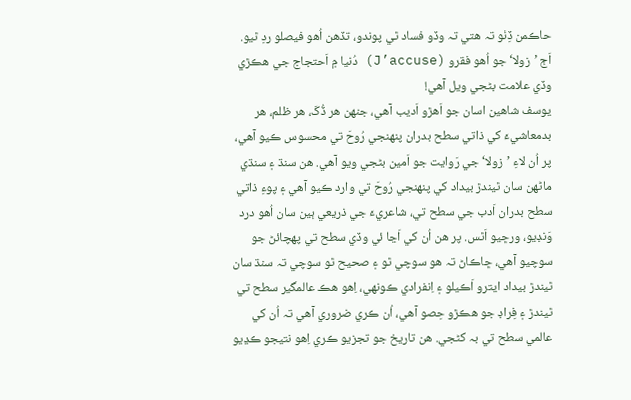حاڪمن ڏِٺو تہ هتي تہ وڏو فساد ٿي پوندو، تڏهن اُهو فيصلو ردِ ٿيو. اَڄ ’زولا‘ جو اُهو فقرو (J’accuse) دُنيا ۾ اَحتجاج جي هڪڙي وڏي علامت بڻجي ويل آهي!
يوسف شاهين اسان جو اَهڙو اَديب آهي، جنھن هر ڏُکَ، هر ظلم، هر بدمعاشيءَ کي ذاتي سطح بدران پنھنجي رُوحَ تي محسوس ڪيو آهي، پر اُن لاءِ ’زولا‘ جي رَوايت جو اَمين بڻجي ويو آهي. هن سنڌ ۽ سنڌي ماڻھن سان ٿيندڙ بيداد کي پنھنجي رُوحَ تي وارد ڪيو آهي ۽ پوءِ ذاتي سطح بدران اَدب جي سطح تي، شاعريءَ جي ذريعي ٻين سان اُهو درد وَنڊيو، ورڇيو اَٿس. پر هن اُن کي اَڃا ئي وڏي سطح تي پھچائڻ جو سوچيو آهي، ڇاڪاڻ تہ هو سوچي ٿو ۽ صحيح ٿو سوچي تہ سنڌ سان ٿيندڙ بيداد ايترو اَڪيلو ۽ اِنفرادي ڪونھي، اِهو هڪ عالمگير سطح تي ٿيندڙ ۽ فِراڊ جو هڪڙو حِصو آهي، اُن ڪري ضروري آهي تہ اُن کي عالمي سطح تي بہ کڻجي. هن تاريخ جو تجزيو ڪري اِهو نتيجو ڪڍيو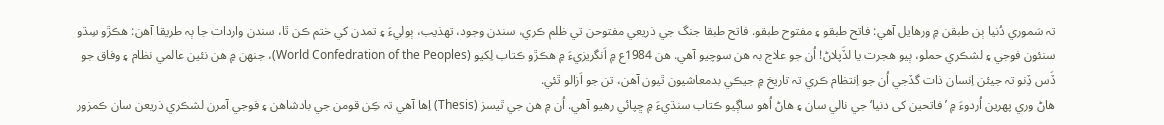تہ سَموري دُنيا ٻن طبقن ۾ ورهايل آهي: فاتح طبقو ۽ مفتوح طبقو. فاتح طبقا جنگ جي ذريعي مفتوحن تي ظلم ڪري، سندن وجود، تھذيب، ٻوليءَ ۽ تمدن کي ختم ڪن ٿا، سندن واردات جا ٻہ طريقا آهن: هڪڙو سِڌو سنئون فوجي ۽ لشڪري حملو، ٻيو هجرت يا لڏَپلاڻ! اُن جو علاج بہ هن سوچيو آهي. هن 1984ع ۾ اَنگريزيءَ ۾ هڪڙو ڪتاب لِکيو (World Confedration of the Peoples)، جنھن ۾ هن نئين عالمي نظام ۽ وفاق جو ڏَس ڏِنو تہ جيئن اِنسان ذات گڏجي اُن جو اِنتظام ڪري تہ تاريخ ۾ جيڪي بدمعاشيون ٿيون آهن، تن جو اَزالو ٿئي.
هاڻ وري پھرين اُردوءَ ۾ ’فاتحین کی دنیا‘ جي نالي سان ۽ هاڻ اُهو ساڳيو ڪتاب سنڌيءَ ۾ ڇپائي رهيو آهي. اُن ۾ هن جي ٿيسز (Thesis) اِها آهي تہ ڪِن قومن جي بادشاهن ۽ فوجي آمرن لشڪري ذريعن سان ڪمزور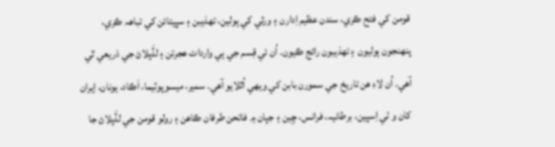قومن کي فتح ڪري، سندن عظيم اِدارن ۽ ورثي کي ٻولين، تھذيبن ۽ سڀيتائن کي تباھہ ڪري، پنھنجون ٻوليون ۽ تھذيبون رائج ڪيون. اُن ئي قِسم جي ٻي واردات هجرتن ۽ لڏَپلاڻ جي ذريعي ٿي آهي. اُن لاءِ هن تاريخ جي سمورن بابن کي ويھي اُٿلايو آهي. سمير، ميسوپوٽيما، اَڪاد، يونان، اِيران کان و ٺي اِسپين، برطانيہ، فرانس، چِين ۽ جپان ۾ فاتحن طرفان ڪاهن ۽ رولو قومن جي لڏَپلاڻ جا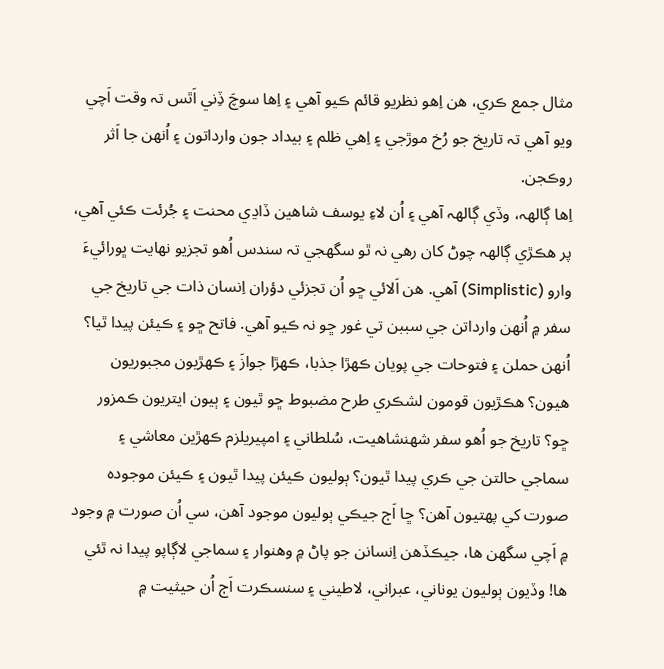مثال جمع ڪري، هن اِهو نظريو قائم ڪيو آهي ۽ اِها سوچَ ڏِني اَٿس تہ وقت اَچي ويو آهي تہ تاريخ جو رُخ موڙجي ۽ اِهي ظلم ۽ بيداد جون وارداتون ۽ اُنھن جا اَثر روڪجن.
اِها ڳالھہ، وڏي ڳالھہ آهي ۽ اُن لاءِ يوسف شاهين ڏاڍي محنت ۽ جُرئت ڪئي آهي، پر هڪڙي ڳالھہ چوڻ کان رهي نہ ٿو سگهجي تہ سندس اُهو تجزيو نھايت ڀورائيءَ وارو (Simplistic) آهي. هن اَلائي ڇو اُن تجزئي دؤران اِنسان ذات جي تاريخ جي سفر ۾ اُنھن وارداتن جي سببن تي غور ڇو نہ ڪيو آهي. فاتح ڇو ۽ ڪيئن پيدا ٿيا؟ اُنھن حملن ۽ فتوحات جي پويان ڪھڙا جذبا، ڪھڙا جوازَ ۽ ڪھڙيون مجبوريون هيون؟ هڪڙيون قومون لشڪري طرح مضبوط ڇو ٿيون ۽ ٻيون ايتريون ڪمزور ڇو؟ تاريخ جو اُهو سفر شھنشاهيت، سُلطاني ۽ امپيريلزم ڪھڙين معاشي ۽ سماجي حالتن جي ڪري پيدا ٿيون؟ ٻوليون ڪيئن پيدا ٿيون ۽ ڪيئن موجودہ صورت کي پھتيون آهن؟ ڇا اَڄ جيڪي ٻوليون موجود آهن، سي اُن صورت ۾ وجود ۾ اَچي سگهن ها، جيڪڏهن اِنسانن جو پاڻ ۾ وهنوار ۽ سماجي لاڳاپو پيدا نہ ٿئي ها! وڏيون ٻوليون يوناني، عبراني، لاطيني ۽ سنسڪرت اَڄ اُن حيثيت ۾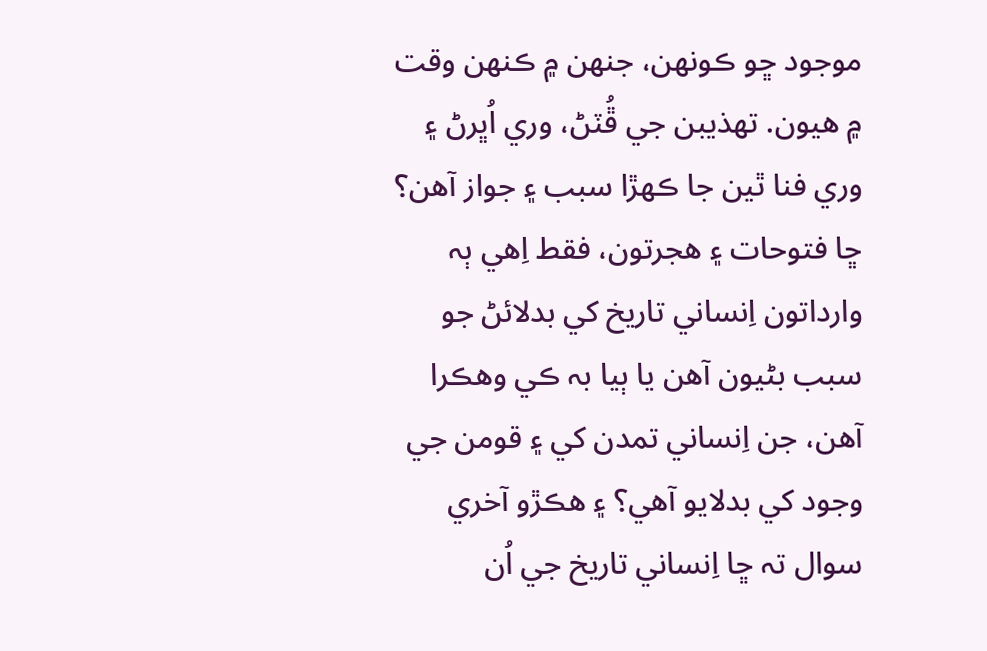موجود ڇو ڪونھن، جنھن ۾ ڪنھن وقت ۾ هيون. تھذيبن جي ڦُٽڻ، وري اُڀرڻ ۽ وري فنا ٿين جا ڪھڙا سبب ۽ جواز آهن؟ ڇا فتوحات ۽ هجرتون، فقط اِهي ٻہ وارداتون اِنساني تاريخ کي بدلائڻ جو سبب بڻيون آهن يا ٻيا بہ ڪي وهڪرا آهن، جن اِنساني تمدن کي ۽ قومن جي وجود کي بدلايو آهي؟ ۽ هڪڙو آخري سوال تہ ڇا اِنساني تاريخ جي اُن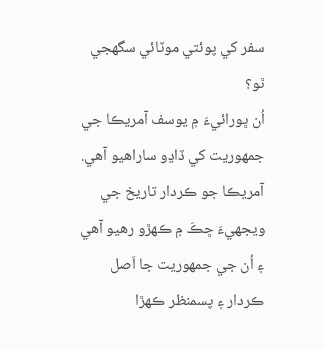سفر کي پوئتي موٽائي سگهجي ٿو؟
اُن ڀورائيءَ ۾ يوسف آمريڪا جي جمھوريت کي ڏاڍو ساراهيو آهي. آمريڪا جو ڪردار تاريخ جي ويجهيءَ ڇڪَ ۾ ڪھڙو رهيو آهي ۽ اُن جي جمھوريت جا اَصل ڪردار ۽ پسمنظر ڪھڙا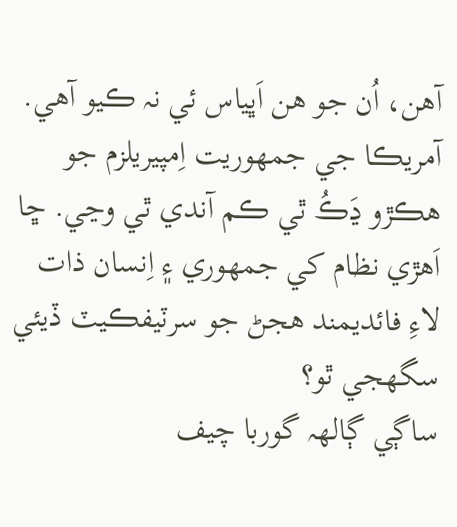آهن، اُن جو هن اَڀياس ئي نہ ڪيو آهي. آمريڪا جي جمھوريت اِمپيريلزم جو هڪڙو ڍَڪُ ٿي ڪم آندي ٿي وڃي. ڇا اَهڙي نظام کي جمھوري ۽ اِنسان ذات لاءِ فائديمند هجڻ جو سرٽيفڪيٽ ڏيئي سگهجي ٿو؟
ساڳي ڳالھہ گوربا چيف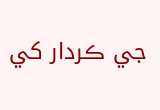جي ڪردار کي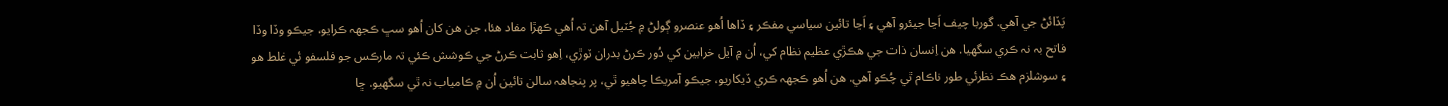پَڏائڻ جي آهي. گوربا چيف اَڃا جيئرو آهي ۽ اَڃا تائين سياسي مفڪر ۽ ڏاها اُهو عنصرو ڳولڻ ۾ جُٽيل آهن تہ اُهي ڪھڙا مفاد هئا، جن هن کان اُهو سڀ ڪجهہ ڪرايو، جيڪو وڏا وڏا فاتح بہ نہ ڪري سگهيا. هن اِنسان ذات جي هڪڙي عظيم نظام کي، اُن ۾ آيل خرابين کي دُور ڪرڻ بدران ٽوڙي، اِهو ثابت ڪرڻ جي ڪوشش ڪئي تہ مارڪس جو فلسفو ئي غلط هو ۽ سوشلزم هڪ نظرئي طور ناڪام ٿي چُڪو آهي. هن اُهو ڪجهہ ڪري ڏيکاريو، جيڪو آمريڪا چاهيو ٿي، پر پنجاھہ سالن تائين اُن ۾ ڪامياب نہ ٿي سگهيو. ڇا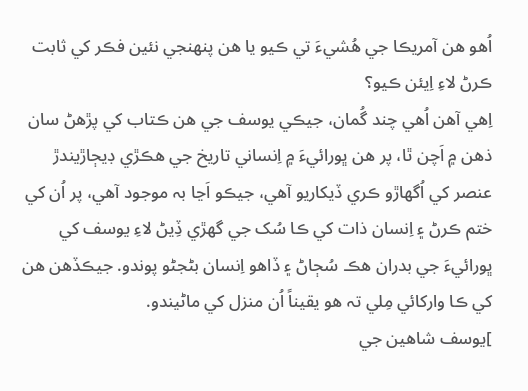اُهو هن آمريڪا جي هُشيءَ تي ڪيو يا هن پنھنجي نئين فڪر کي ثابت ڪرڻ لاءِ اِيئن ڪيو؟
اِهي آهن اُهي چند گُمان، جيڪي يوسف جي هن ڪتاب کي پڙهڻ سان ذهن ۾ اَچن ٿا، پر هن ڀورائيءَ ۾ اِنساني تاريخ جي هڪڙي ڊيڄاڙيندڙ عنصر کي اُگهاڙو ڪري ڏيکاريو آهي، جيڪو اَڃا بہ موجود آهي، پر اُن کي ختم ڪرڻ ۽ اِنسان ذات کي ڪا سُک جي گهڙي ڏِيڻ لاءِ يوسف کي ڀورائيءَ جي بدران هڪ سُڄاڻ ۽ ڏاهو اِنسان بڻجڻو پوندو. جيڪڏهن هن کي ڪا وارکائي مِلي تہ هو يقيناً اُن منزل کي ماڻيندو.
]يوسف شاهين جي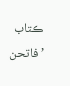ڪتاب ’فاتحن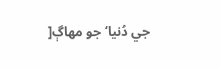جي دُنيا‘ جو مھاڳ[